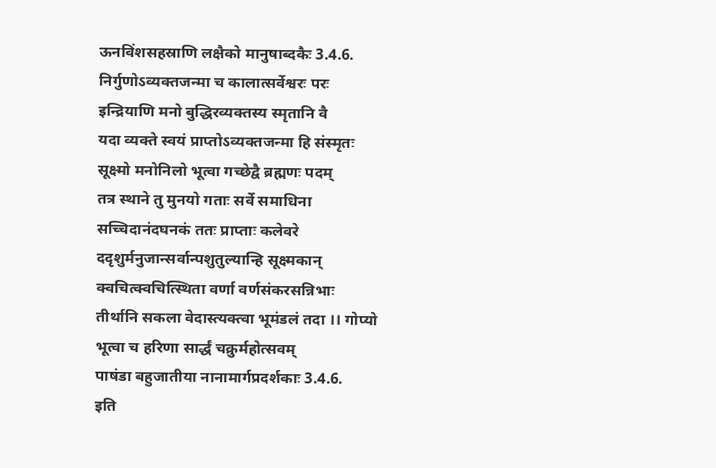ऊनविंशसहस्राणि लक्षैको मानुषाब्दकैः 3.4.6.
निर्गुणोऽव्यक्तजन्मा च कालात्सर्वेश्वरः परः
इन्द्रियाणि मनो बुद्धिरव्यक्तस्य स्मृतानि वै
यदा व्यक्ते स्वयं प्राप्तोऽव्यक्तजन्मा हि संस्मृतः
सूक्ष्मो मनोनिलो भूत्वा गच्छेद्वै ब्रह्मणः पदम्
तत्र स्थाने तु मुनयो गताः सर्वे समाधिना
सच्चिदानंदघनकं ततः प्राप्ताः कलेवरे
ददृशुर्मनुजान्सर्वान्पशुतुल्यान्हि सूक्ष्मकान्
क्वचित्क्वचित्स्थिता वर्णा वर्णसंकरसन्निभाः
तीर्थानि सकला वेदास्त्यक्त्वा भूमंडलं तदा ।। गोप्यो भूत्वा च हरिणा सार्द्धं चक्रुर्महोत्सवम्
पाषंडा बहुजातीया नानामार्गप्रदर्शकाः 3.4.6.
इति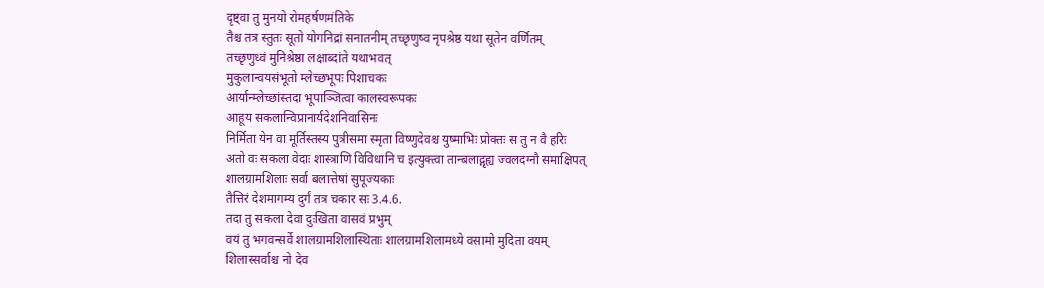दृष्ट्वा तु मुनयो रोमहर्षणमंतिके
तैश्च तत्र स्तुतः सूतो योगनिद्रां सनातनीम् तच्छृणुष्व नृपश्रेष्ठ यथा सूतेन वर्णितम्
तच्छृणुध्वं मुनिश्रेष्ठा लक्षाब्दांते यथाभवत्
मुकुलान्वयसंभूतो म्लेच्छभूपः पिशाचकः
आर्यान्म्लेच्छांस्तदा भूपाञ्जित्वा कालस्वरूपकः
आहूय सकलान्विप्रानार्यदेशनिवासिनः
निर्मिता येन वा मूर्तिस्तस्य पुत्रीसमा स्मृता विष्णुदेवश्च युष्माभिः प्रोक्तः स तु न वै हरिः
अतो वः सकला वेदाः शास्त्राणि विविधानि च इत्युक्त्वा तान्बलाद्गृह्य ज्वलदग्नौ समाक्षिपत्
शालग्रामशिलाः सर्वा बलात्तेषां सुपूज्यकाः
तैत्तिरं देशमागम्य दुर्गं तत्र चकार सः 3.4.6.
तदा तु सकला देवा दुःखिता वासवं प्रभुम्
वयं तु भगवन्सर्वे शालग्रामशिलास्थिताः शालग्रामशिलामध्ये वसामो मुदिता वयम्
शिलास्सर्वाश्च नो देव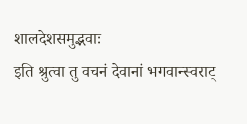शालदेशसमुद्भवाः
इति श्रुत्वा तु वचनं देवानां भगवान्स्वराट्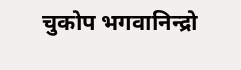चुकोप भगवानिन्द्रो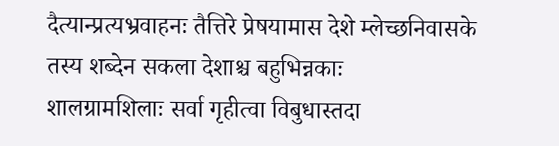दैत्यान्प्रत्यभ्रवाहनः तैत्तिरे प्रेषयामास देशे म्लेच्छनिवासके
तस्य शब्देन सकला देशाश्च बहुभिन्नकाः
शालग्रामशिलाः सर्वा गृहीत्वा विबुधास्तदा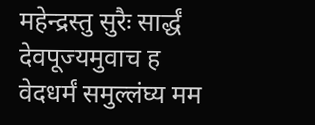महेन्द्रस्तु सुरैः सार्द्धं देवपूज्यमुवाच ह
वेदधर्मं समुल्लंघ्य मम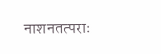नाशनतत्पराः